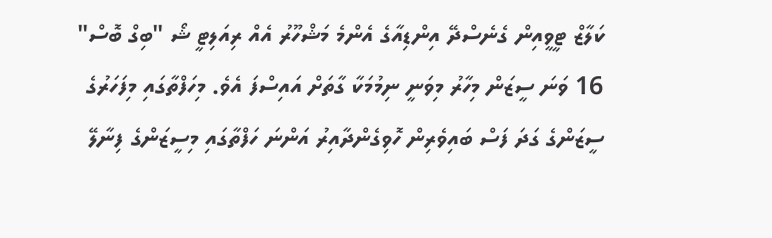ކަލާޒް ޓީވީއިން ގެނެސްދޭ އިންޑިއާގެ އެންމެ މަޝްހޫރު އެއް ރިއަލިޓީ ޝޯ "ބިގް ބޮސް" 16 ވަނަ ސީޒަން މިހާރު މިވަނީ ނިމުމަކާ ގާތަށް އައިސްފަ އެވެ. މިހަފްތާގައި މިފަހަރުގެ ސީޒަންގެ ގަދަ ފަސް ބައިވެރިން ހޮވިގެންދާއިރު އަންނަ ހަފްތާގައި މިސީޒަންގެ ފިނާލޭ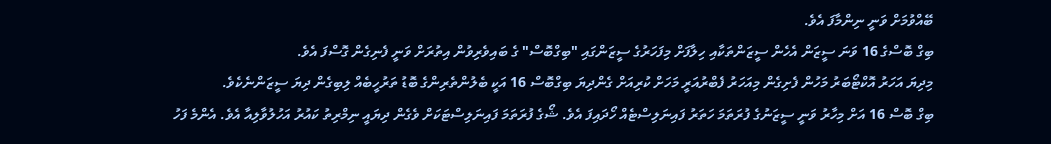ބޭއްވުމަށް ވަނީ ނިންމާފަ އެވެ.
ބިގް ބޮސްގެ 16 ވަނަ ސީޒަން އެހެން ސީޒަންތަކާއި ހިލާފަށް މިފަހަރުގެ ސީޒަންގައި "ބިގްބޮސް" ގެ ބައިވެރިވުން އިތުރަށް ވަނީ ފެނިގެން ގޮސްފަ އެވެ.
މިދިޔަ އަހަރު އޮކްޓޯބަރު މަހުން ފެށިގެން މިއަހަރު ފެބްރުއަރީ މަހަށް ކުރިއަށް ގެންދިޔަ ބިގްބޮސް 16 އަކީ ބެލުންތެރިންގެ ބޮޑު ތަރުހީބެއް ލިބިގެން ދިޔަ ސީޒަންނެކެވެ.
ބިގް ބޮސް 16 އަށް މިހާރު ވަނީ ސީޒަނުގެ ފުރަތަމަ ހަތަރު ފައިނަލިސްޓެއް ހޯދައިފަ އެވެ. ޝޯގެ ފުރަތަމަ ފައިނަލިސްޓަކަށް ވެގެން ދިޔައީ ނިމްރިތު ކައުރު އަހުލުވާލިއާ އެވެ. އެންމެ ފަހު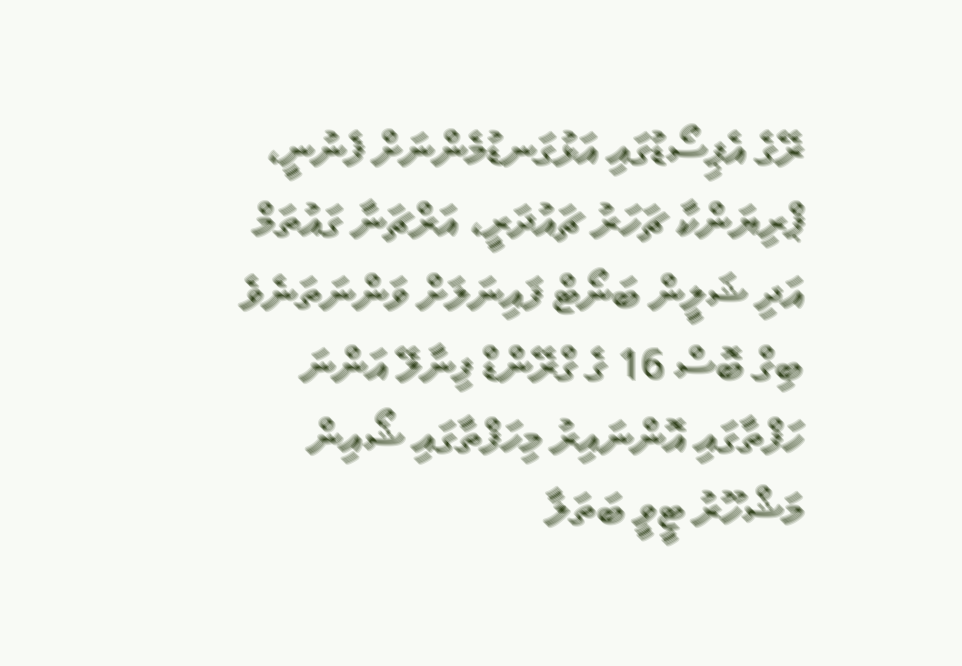ރޭގެ އެޕިސޯޑުގައި އަޅުގަނޑުމެންނަށް ފެނުނީ، ޕްރިޔަންކާ ޗަހަރު ޗައުދަރީ، އަރްޗަނާ ގައުތަމް އަދި ޝަލީން ބަނޯޓް ފައިނަލަށް ވަންނަތަނެވެ
ބިގް ބޮސް 16 ގެ ގްރޭންޑް ފިނާލޭ އަންނަ ހަފްތާގައި އޮންނައިރު މިހަފްތާގައި ޝޯއިން މަޝްހޫރު ޓީވީ ބަތަލާ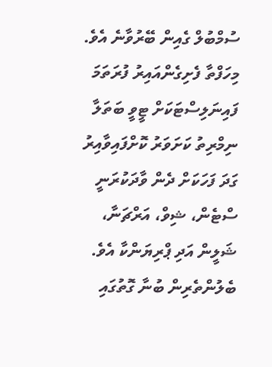ސުމްބުލް ގެއިން ބޭރުވާނެ އެވެ.
މިހަފްތާ ފެށިގެންއައިރު ފުރަތަމަ ފައިނަލިސްޓަކަށް ޓީވީ ބަތަލާ ނިމްރިތު ކަށަވަރު ކޮށްފައިވާއިރު ގަދަ ފަހަކަށް ދެން ވާދަކުރަނީ
ސްޓެން، ޝިވް، އަރްޗަނާ، ޝަލީން އަދި ޕްރިޔަންކާ އެވެ. ބެލުންތެރިން ބުނާ ގޮތުގައި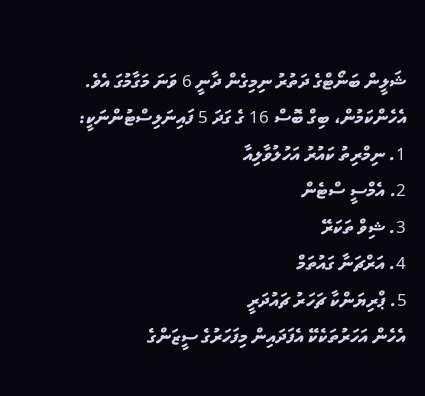ޝަލީން ބަނޯޓްގެ ދަތުރު ނިމިގެން ދާނީ 6 ވަނަ މަގާމުގަ އެވެ. އެހެންކަމުން، ބިގް ބޮސް 16 ގެ ގަދަ 5 ފައިނަލިސްޓުންނަކީ:
1. ނިމްރިތު ކައުރު އަހުލުވާލިއާ
2. އެމްސީ ސްޓެން
3. ޝިވް ތަކަރޭ
4. އަރްޗަނާ ގައުތަމް
5. ޕްރިޔަންކާ ޗަހަރު ޗައުދަރީ
އެހެން އަހަރުތަކެކޭ އެފަދައިން މިފަހަރުގެ ސީޒަންގެ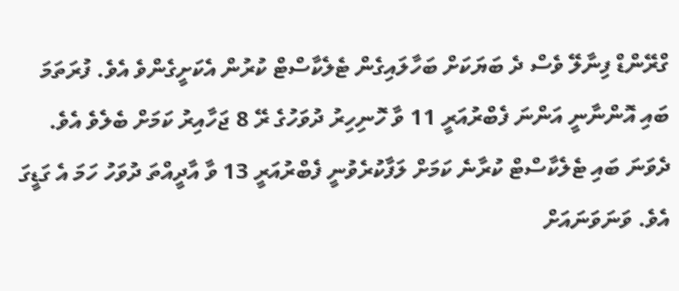ގްރޭންޑް ފިނާލޭ ވެސް ދެ ބަޔަކަށް ބަހާލައިގެން ޓެލެކާސްޓް ކުރުން އެކަށީގެންވެ އެވެ. ފުރަތަމަ ބައި އޮންނާނީ އަންނަ ފެބްރުއަރީ 11 ވާ ހޮނިހިރު ދުވަހުގެ ރޭ 8 ޖަހާއިރު ކަމަށް ބެލެވެ އެވެ. ދެވަނަ ބައި ޓެލެކާސްޓް ކުރާނެ ކަމަށް ލަފާކުރެވުނީ ފެބްރުއަރީ 13 ވާ އާދީއްތަ ދުވަހު ހަމަ އެ ގަޑީގަ އެވެ. ވަނަވަނައަށް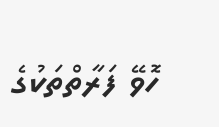ހޮވޭ ފަރާތްތަކުގެ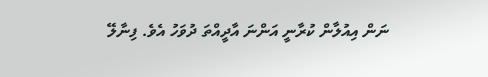ނަން އިއުލާން ކުރާނީ އަންނަ އާދީއްތަ ދުވަހު އެވެ. ފިނާލޭ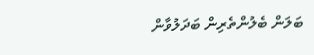ބަލަން ބެލުންތެރިން ބަދަލުވާން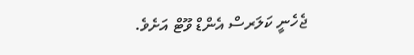ޖެހެނީ ކަލަރސް އެންޑް ވޫޓް އަށެވެ.